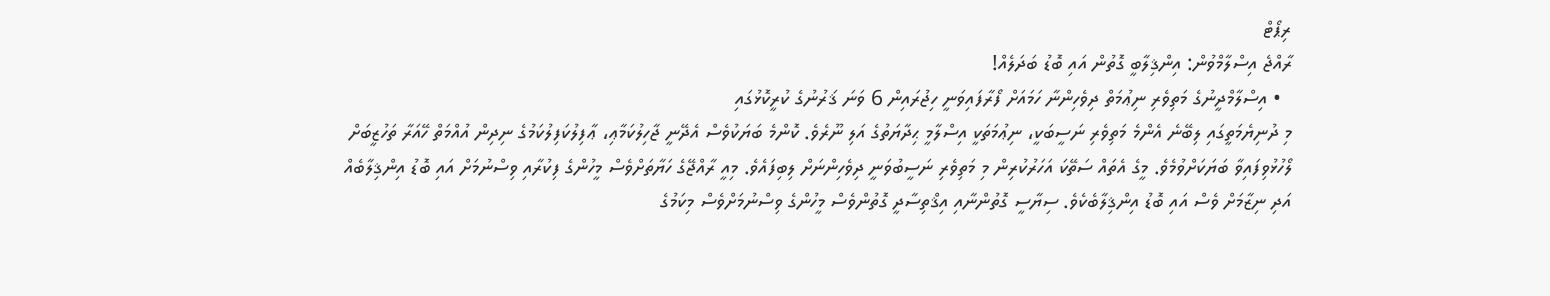ރިޕޯޓް
ރާއްޖެ އިސްލާމްވުން: އިންޤިލާބީ ގޮތުން އައި ބޮޑު ބަދަލެއް!
  • އިސްލާމްދީނުގެ މަތިވެރި ނިޢުމަތް ދިވެހިންނާ ހަމައަށް ފޯރާފައިވަނީ ހިޖުރައިން 6 ވަނަ ޤަރުނުގެ ކުރީކޮޅުގައި
މި ދުނިޔެމަތީގައި ލިބޭނެ އެންމެ މަތިވެރި ނަސީބަކީ، ނިޢުމަތަކީ އިސްލާމީ ޙިދާޔަތުގެ އަލި ނޫރެވެ. ކޮންމެ ބަޔަކުވެސް އެދޭނީ ޖާހިލުކަމާޢި، ޢާފިލުކަފިލުކަމުގެ ނިދިން އުއްމަތް ހޭއަރާ ތަހުޒީބަށް ލޯހުޅުވިފައިވާ ބަޔަކަށްވުމެވެ. މީގެ އެތައް ސަތޭކަ އަހަރުކުރިން މި މަތިވެރި ނަސީބުވަނީ ދިވެހިންނަށް ލިބިފައެވެ. މިއީ ރާއްޖޭގެ ހަޔާތަށްވެސް މީހުންގެ ފިކުރާއި ވިސްނުމަށް އައި ބޮޑު އިންޤިލާބެއް އަދި ނިޒާމަށް ވެސް އައި ބޮޑު އިންޤިލާބެކެވެ. ސިޔާސީ ގޮތުންނާއި އިޤްތިސާދީ ގޮތުންވެސް މީހުންގެ ވިސްނުމަށްވެސް މިކަމުގެ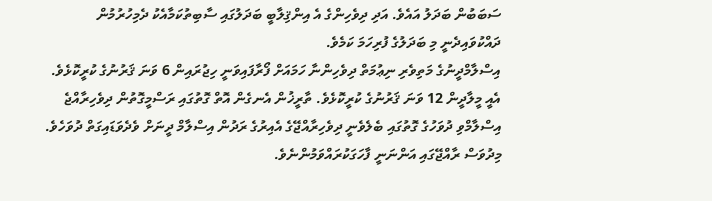ސަބަބުން ބަދަލު އައެވެ. އަދި ދިވެހިންގެ އެ އިންޤިލާބީ ބަދަލުގައި ސާބިތުކަމާއެކު ދެމިހުރުމުން ދައްކުވައިދެނީ މި ބަދަލުގެ ފުރިހަމަ ކަމެވެ.
އިސްލާމްދީނުގެ މަތިވެރި ނިޢުމަތް ދިވެހިންނާ ހަމައަށް ފޯރާފައިވަނީ ހިޖުރައިން 6 ވަނަ ޤަރުނުގެ ކުރީކޮޅެވެ. އެއީ މީލާދީން 12 ވަނަ ޤަރުނުގެ ކުރީކޮޅެވެ. ތާރީޚުން އެނގެން އޮތް ގޮތުގައި ރަސްމީގޮތުން ދިވެހިރާއްޖެ އިސްލާމްވި ދުވަހުގެ ގޮތުގައި ބެލެވެނީ ދިވެހިރާއްޖޭގެ އެއިރުގެ ރަދުން އިސްލާމް ދީނަށް ވެދެވަޑައިގަތް ދުވަހެވެ. މިދުވަސް ރާއްޖޭގައި އަންނަނީ ފާހަގަކުރައްވަމުންނެވެ.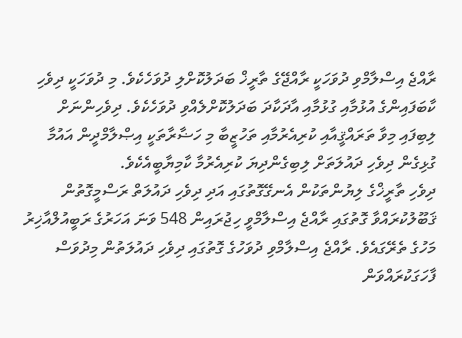ރާއްޖެ އިސްލާމްވި ދުވަހަކީ ރާއްޖޭގެ ތާރީޚް ބަދަލުކޮށްލި ދުވަހެކެވެ. މި ދުވަހަކީ ދިވެހި ކާބަފައިންގެ އުޅުމާއި ގުޅުމާއި އާދަކާދަ ބަދަލުކޮށްލެއްވި ދުވަހެކެވެ. ދިވެހިންނަށް ލިބިފައި މިވާ ތަރައްޤީއާއި ކުރިއެރުމާއި ތަހުޒީބާ މި ހަޟާރާތަކީ އިޞްލާމްދީން އައުމާ ގުޅިގެން ދިވެހި ދައުލަތަށް ލިބިގެންދިޔަ ކުރިއެރުމާ ކާމިޔާބީއެކެވެ.
ދިވެހި ތާރީޚްގެ ލިޔުންތަކުން އެނގޭގޮތުގައި އަދި ދިވެހި ދައުލަތް ރަސްމީގޮތުން ޤަބޫލުކުރައްވާ ގޮތުގައި ރާއްޖެ އިސްލާމްވީ ހިޖުރައިން 548 ވަނަ އަހަރުގެ ރަބީއުލްއާޚިރު މަހުގެ ތެރޭގައެވެ. ރާއްޖެ އިސްލާމްވި ދުވަހުގެ ގޮތުގައި ދިވެހި ދައުލަތުން މިދުވަސް ފާހަގަކުރައްވަން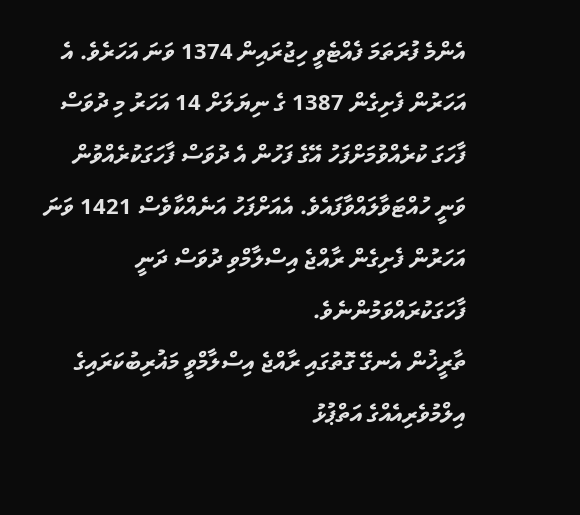އެންމެ ފުރަތަމަ ފެއްޓެވީ ހިޖުރައިން 1374 ވަނަ އަހަރެވެ. އެ އަހަރުން ފެށިގެން 1387 ގެ ނިޔަލަށް 14 އަހަރު މި ދުވަސް ފާހަގަ ކުރެއްވުމަށްފަހު އޭގެ ފަހުން އެ ދުވަސް ފާހަގަކުރެއްވުން ވަނީ ހުއްޓަވާލައްވާފައެވެ. އެއަށްފަހު އަނެއްކާވެސް 1421 ވަނަ އަހަރުން ފެށިގެން ރާއްޖެ އިސްލާމްވި ދުވަސް ދަނީ ފާހަގަކުރައްވަމުންނެވެ.
ތާރީޚުން އެނގޭ ގޮތުގައި ރާއްޖެ އިސްލާމްވީ މަޣުރިބުކަރައިގެ އިލްމުވެރިއެއްގެ އަތްޕުޅު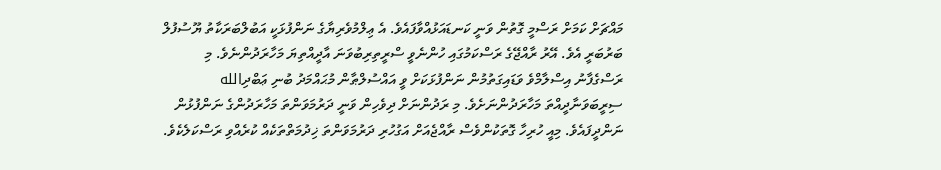މައްޗަށް ކަމަށް ރަސްމީ ގޮތުން ވަނީ ކަނޑައަޅުއްވާފައެވެ. އެ ޢިލްމުވެރިޔާގެ ނަންފުޅަކީ އަބުލްބަރަކާތު ޔޫސުފުލް ބަރުބަރީ އެވެ. އޭރު ރާއްޖޭގެ ރަސްކަމުގައި ހުންނެވީ ސްރީތިރިބުވަނަ އާދީއްތިޔަ މަހާރަދުންނެވެ. މި ރަސްގެފާނު އިސްލާމްވެ ވަޑައިގަތުމުން ނަންފުޅަކަށް ވީ އައްސުލްޠާން މުޙައްމަދު ބުނި ޢަބްދިالله ސިރީބަވަނާދީއްތަ މަހާރަދުންނަށެވެ. މި ރަދުންނަށް ދިވެހިން ވަނީ ދަރުމަވަންތަ މަހާރަދުންގެ ނަންފުޅުން ނަންދީފައެވެ. މިއީ ހުރިހާ ގޮތަކުންވެސް ރާއްޖެއަށް އަގުހުރި ދަރުމަވަންތަ ޚިދުމަތްތަކެއް ކުރެއްވި ރަސްކަލެކެވެ.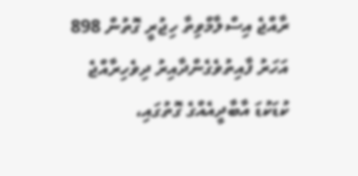ރާއްޖެ އިސްލާމްވިތާ ހިޖުރީ ގޮތުން 898 އަހަރު ފާއިތުވެގެންދާއިރު ދިވެހިރާއްޖެ ކުޑަކުޑަ އާބާދީއެއްގެ ގޮތުގައި،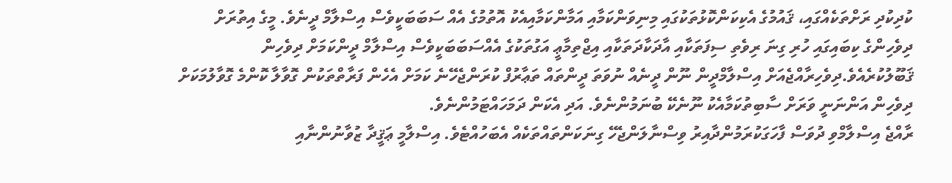ކުދިކުދި ރަށްތަކެއްގައި، ޤައުމުގެ އެކިކަންކޮޅުތަކުގައި މިނިވަންކަމާއި އަމާންކަމާއިއެކު އޮތުމުގެ އެއް ސަބަބަކީވެސް އިސްލާމް ދީނެވެ. މީގެ އިތުރަށް ދިވެހިންގެ ކިބައިގައި ހުރި ގިނަ ރިވެތި ސިފަތަކާއި އާދަކާދަތަކާއި އިޖްތިމާޢީ އަގުތަކުގެ އެއްސަބަބަކީވެސް އިސްލާމް ދީންކަމަށް ދިވެހިން ޤަބޫލުކުރެއެވެ.ދިވެހިރާއްޖެއަށް އިސްލާމްދީން ނޫން ދީނެއް ނުވަތަ ދީންތައް ތަޢާރުފް ކުރަންޖެހޭނެ ކަމަށް އެހެން ފަރާތްތަކުން ގޮވާލާ ކޮންމެ ގޮވާލުމަކަށް ދިވެހިން އަންނަނީ ވަރަށް ސާބިތުކަމާއެކު ނޫނެކޭ ބުނަމުންނެވެ. އަދި އެކަން ދަމަހައްޓަމުންނެވެ.
ރާއްޖެ އިސްލާމްވި ދުވަސް ފާހަގަކުރަމުންދާއިރު ވިސްނާލަންޖެހޭ ގިނަކަންތައްތަކެއް އެބަހުއްޓެވެ. އިސްލާމީ ޢަޤީދާ ޒުވާނުންނާއި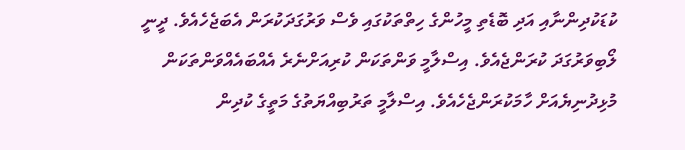ކުޑަކުދިންނާއި އަދި ބޮޑެތި މީހުންގެ ހިތްތަކުގައި ވެސް ވަރުގަދަކުރަން އެބަޖެހެއެވެ. ދީނީ ލޯބިވަރުގަދަ ކުރަންޖެއެވެ. އިސްލާމީ ވަންތަކަން ކުރިއަށްނެރެ އެއްބައެއްވަންތަކަން މުޅިދުނިޔެއަށް ހާމަކުރަންޖެހެއެވެ. އިސްލާމީ ތަރުބިއްޔަތުގެ މަތީގެ ކުދިން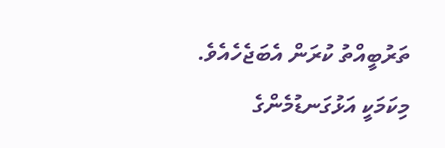ތަރުބީއްތު ކުރަން އެބަޖެހެއެވެ. މިކަމަކީ އަޅުގަނޑުމެންގެ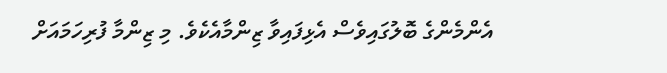އެންމެންގެ ބޮލުގައިވެސް އެޅިފައިވާ ޒިންމާއެކެވެ. މި ޒިންމާ ފުރިހަމައަށް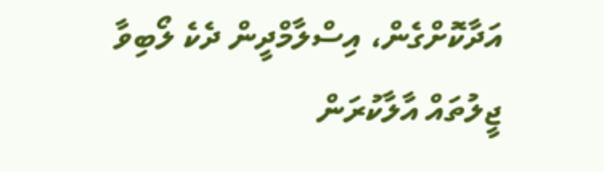އަދާކޮށްގެން، އިސްލާމްދީން ދެކެ ލޯބިވާ ޖީލުތައް އާލާކުރަން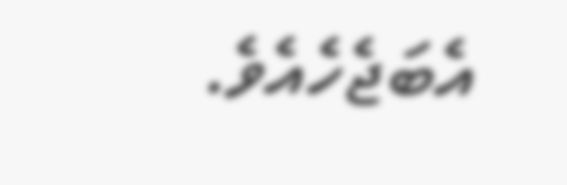އެބަޖެހެއެވެ.